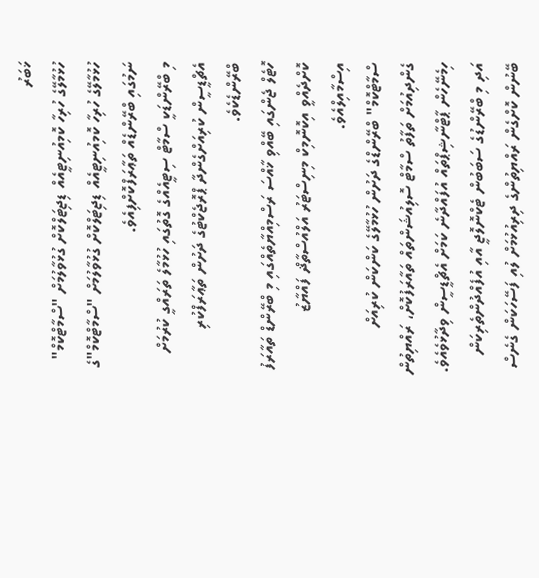ޚަބަރު
ހުޅުމާލޭގެ ހުރިހާ ކޮމިއުނިޓީއެއް ޑިޖިޓަލްކޮށް ގުޅުވާލުމަށް "ސްމާޓްކޮމް"
ހުޅުމާލޭގެ ހުރިހާ ކޮމިއުނިޓީއެއް ޑިޖިޓަލްކޮށް ގުޅުވާލުމަށް "ސްމާޓްކޮމް"ގެ ނަމުގައި ބްރޭންޑެއް ތަޢާރަފްކޮށްފިއެވެ.
މި ބްރޭންޑަކީ ސްމާޓް ސިޓީއެއްގެ ގޮތުގައި ހުޅުމާލެ ތަރައްގީ ކުރުމަށް އެޗްޑީސީން ކުރިއަށްގެންދާ ޕްރޮޖެކްޓުގެ ދަށުން ތަޢާރަފްކުރި ބްރޭންޑެކެވެ.
ހޮޓެލް ޖެންގައި ބޭއްވި ޚާއްސަ ރަސްމިއްޔާތެއްގައި މި ބްރޭންޑް ތައާރަފު ކޮށްދެއްވީ އިކޮނޮމިކް މިނިސްޓަރު އަލްއުސްތާޛް ފައްޔާޒު އިސްމާއިލްއެވެ.
ސްމާޓްކޮމް" ބްރޭންޑްގެ ދަށުން ހުޅުމާލޭގެ ކަންކަން ކުރިއަށް ގެންދިއުމަށް ތަފާތު ސްމާޓް ސޮލިއުޝަންތައް ތައާރަފުކޮށް، ރައްޔިތުން ހިމެނޭހެން ޕާޓްނާޝިޕްތައް އުފައްދާނެ ކަމަށް އެޗްޑީސީން ވިދާޅުވެއެވެ. އަދި މި ބްރޭންޑުގެ ސަބަބުން ޓެކްނޮލޮޖީ އާއި އުފެއްދުންތެރިކަން ބޭނުން ކޮށްގެން ރައްޔިތުންގެ ދިރިއުޅުމަށް ލުއި ފަސޭހަކަން ގެނެސް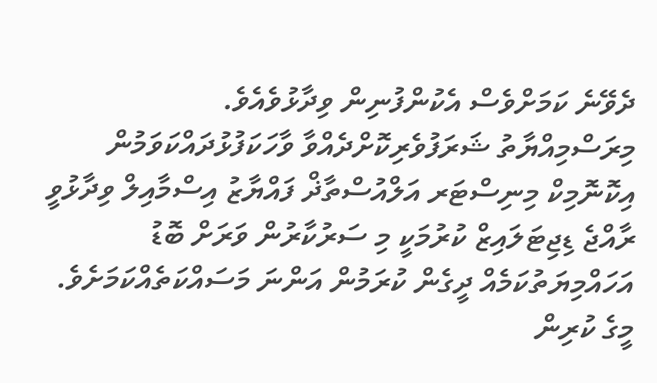ދެވޭނެ ކަމަށްވެސް އެކުންފުނިން ވިދާޅުވެއެވެ.
މިރަސްމިއްޔާތު ޝަރަފުވެރިކޮށްދެއްވާ ވާހަކަފުޅުދައްކަވަމުން އިކޮނޮމިކް މިނިސްޓަރ އަލްއުސްތާޛް ފައްޔާޒު އިސްމާއިލް ވިދާޅުވީ ރާއްޖެ ޑިޖިޓަލައިޒް ކުރުމަކީ މި ސަރުކާރުން ވަރަށް ބޮޑު އަހައްމިޔަތުކަމެއް ދީގެން ކުރަމުން އަންނަ މަސައްކަތެއްކަމަށެވެ. މީގެ ކުރިން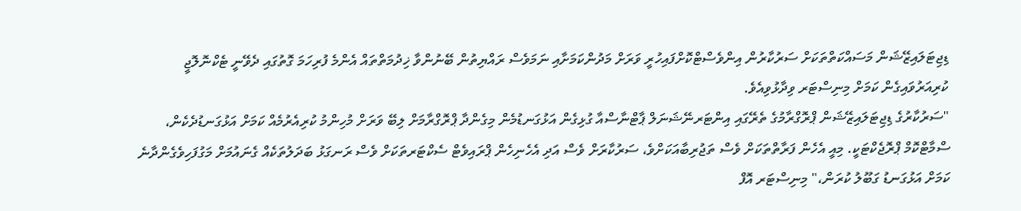ޑިޖިޓަލައިޒޭޝަން މަސައްކަތްތަކަށް ސަރުކާރުން އިންވެސްޓްކޮށްފައިހުރީ ވަރަށް މަދުންކަމަށާއި ނަމަވެސް ރައްޔިތުން ބޭނުންވާ ޚިދުމަތްތައް އެންމެ ފުރިހަމަ ގޮތުގައި ދެވޭނީ ޓެކްނޮލޮޖީ ކުރިއަރުވައިގެން ކަމަށް މިނިސްޓަރ ވިދާޅުވިއެވެ.
"ސަރުކާރުގެ ޑިޖިޓަލައިޒޭޝަން ޕްރޮގްރާމުގެ ތެރޭގައި އިންޓަރނޭޝަނަލް ޕާޓްނާސްއާ ގުޅިގެން އަޅުގަނޑުމެން މިގެންދާ ޕްރޮގްރާމަށް ލިބޭ ވަރަށް މުހިންމު ކުރިއެރުމެއް ކަމަށް އަޅުގަނޑުދެކެން، ސްމާޓްކޮމް ޕްރޮޖެކްޓަކީ. މިއީ އެހެން ފަރާތްތަކަށް ވެސް ތަޖުރިބާއަކަށްވެ، ސަރުކާރަށް ވެސް އަދި އެހެނިހެން ޕްރައިވެޓް ސެކްޓަރތަކަށް ވެސް ރަނގަޅު ބަދަލުތަކެއް ގެނައުމަށް މަގުފަހިވެގެންދާނެ ކަމަށް އަޅުގަނޑު ގަބޫލު ކުރަން،" މިނިސްޓަރ އޮފް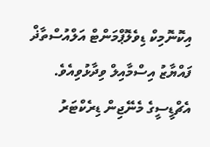އިކޮނޮމިކް ޑިވެލޮޕްމަންޓް އަލްއުސްތާޛް ފައްޔާޒު އިސްމާއިލް ވިދާޅުވިއެވެ.
އެޗްޑީސީގެ މެނޭޖިން ޑިރެކްޓަރު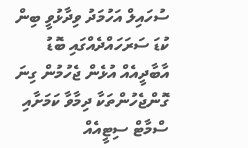ސުހައިލް އަހުމަދު ވިދާޅުވީ ބިން ކުޑަ ސަރަހައްދެއްގައި ބޮޑު އާބާދީއެއް އުޅެން ޖެހުމުން ގިނަ ގޮންޖެހުންތަކާ ދިމާވާ ކަމަށާއި ސްމާޓް ސިޓީއެއް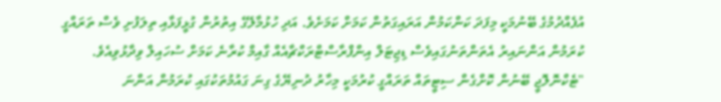އުފެއްދުމުގެ ބޭނުމަކީ މިފަދަ ކަންކަމުން އަރައިގަތުން ކަމަށް ކަމަށެވެ. އަދި ހުޅުމާލޭގެ އިތުރުން ގުޅީފަޅާއި ތިލަފުށި ވެސް ތަރައްގީ ކުރަމުން އަންނައިރު އެތަންތަނުގައިވެސް ޑިޖިޓަލް އިންފްރާސްޓްރަކްޗާއެއް ގާއިމް ކުރާނެ ކަމަށް ސުހައިލް ވިދާޅުވިއެވެ.
"ޓެކްނޮލޮޖީ ބޭނުން ކޮށްގެން ސިޓީތައް ތަރައްގީ ކުރުމަކީ މިހާރު ދުނިޔޭގެ ގިނަ ގައުމުތަކުގައި ކުރަމުން އަންނަ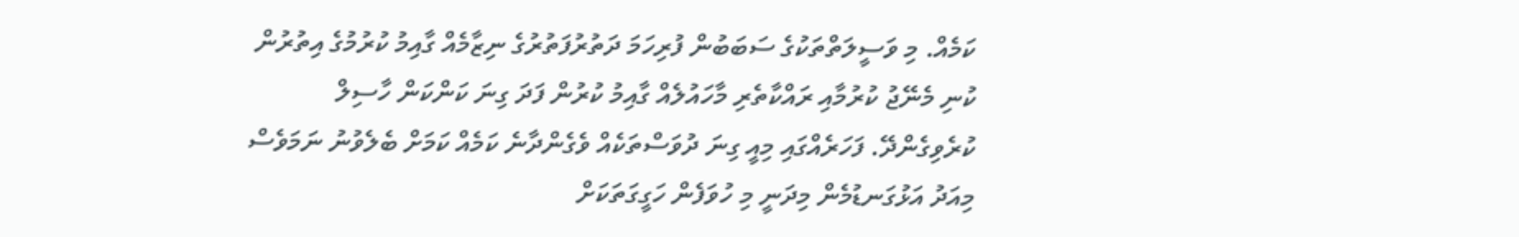ކަމެއް. މި ވަސީލަތްތަކުގެ ސަބަބުން ފުރިހަމަ ދަތުރުފަތުރުގެ ނިޒާމެއް ގާއިމު ކުރުމުގެ އިތުރުން ކުނި މެނޭޖު ކުރުމާއި ރައްކާތެރި މާހައުލެއް ގާއިމު ކުރުން ފަދަ ގިނަ ކަންކަން ހާސިލް ކުރެވިގެންދޭ. ފަހަރެއްގައި މިއީ ގިނަ ދުވަސްތަކެއް ވެގެންދާނެ ކަމެއް ކަމަށް ބެލެވުނު ނަމަވެސް މިއަދު އަޅުގަނޑުމެން މިދަނީ މި ހުވަފެން ހަގީގަތަކަށް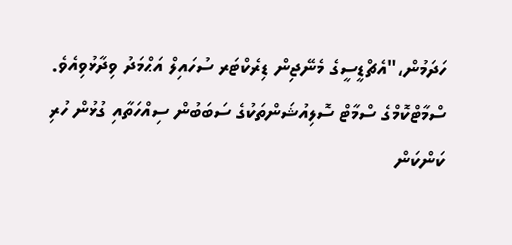ހަދަމުން،"އެޗްޑީސީގެ މެނޭޖިން ޑިރެކްޓަރ ސުހައިލް އަޙްމަދު ވިދާޅުވިއެވެ.
ސްމާޓްކޮމްގެ ސްމާޓް ސޮލިއުޝަންތަކުގެ ސަބަބުން ސިއްހަތާއި ގުޅުން ހުރި ކަންކަން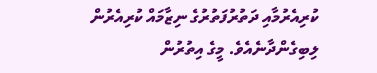ކުރިއެރުމާއި ދަތުރުފަތުރުގެ ނިޒާމައް ކުރިއެރުން ލިބިގެންދާނެއެވެ. މީގެ އިތުރުން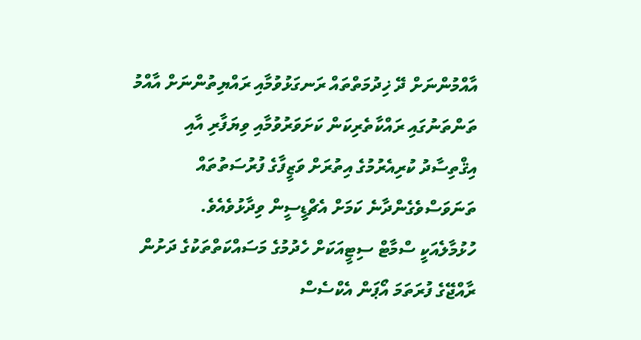އާއްމުންނަށް ދޭ ޚިދުމަތްތައް ރަނގަޅުވުމާއި ރައްޔިތުންނަށް އާއްމު ތަންތަނުގައި ރައްކާތެރިކަން ކަށަވަރުވުމާއި ވިޔަފާރި އާއި އިޤްތިސާދު ކުރިއެރުމުގެ އިތުރަށް ވަޒީފާގެ ފުރުސަތުތައް ތަނަވަސްވެގެންދާނެ ކަމަށް އެޗްޑީސީން ވިދާޅުވެއެވެ.
ހުޅުމާލެއަކީ ސްމާޓް ސިޓީއަކަށް ހެދުމުގެ މަސައްކަތްތަކުގެ ދަށުން ރާއްޖޭގެ ފުރަތަމަ އޯޕަން އެކްސެސް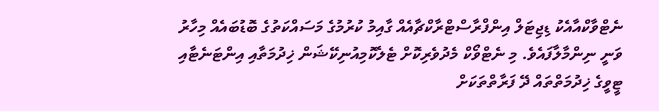ނެޓްވާކްއާއެކު ޑިޖިޓަލް އިންފްރާސްޓްރާކްޗާއެއް ގާއިމު ކުރުމުގެ މަސައްކަތުގެ ބޮޑުބައެއް މިހާރު ވަނީ ނިންމާލާފައެވެ. މި ނެޓްވޯކް މެދުވެރިކޮށް ޓެލެކޮމިއުނިކޭޝަން ޚިދުމަތާއި އިންޓަނެޓާއި ޓީވީގެ ޚިދުމަތްތައް ދޭ ފަރާތްތަކަށް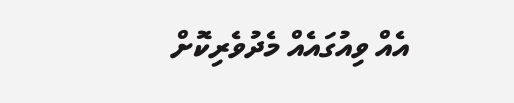އެއް ވިއުގައެއް މެދުވެރިކޮށް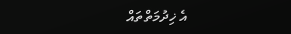އެ ޚިދުމަތްތައް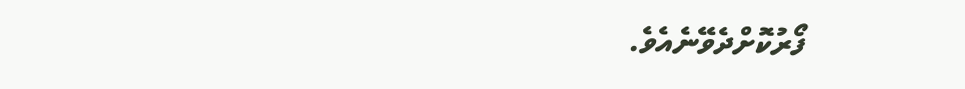ފޯރުކޮށްދެވޭނެއެވެ.